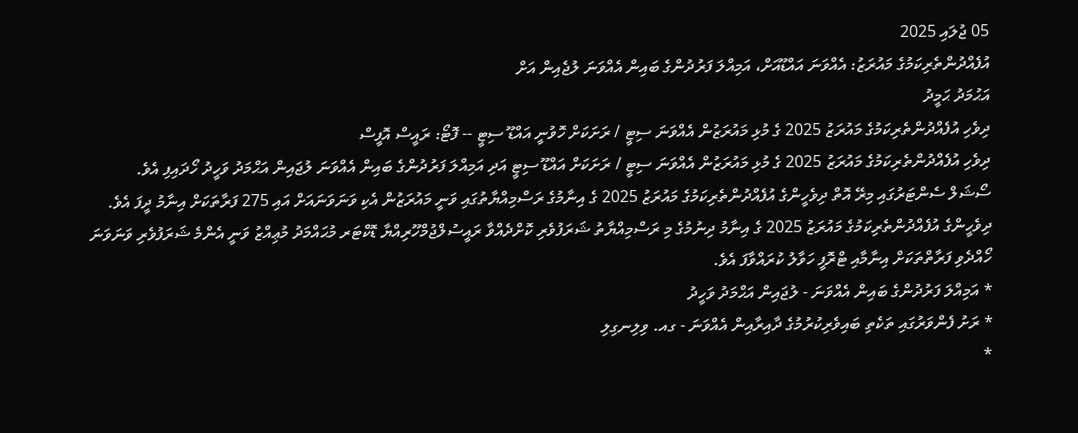05 ޖުލައި 2025
އުފެއްދުންތެރިކަމުގެ މައުރަޒު: އެއްވަނަ އައްޑޫއަށް، އަމިއްލަ ފަރުދުންގެ ބައިން އެއްވަނަ ލުޖެއިން އަށް
އަޙުމަދު ޙަމީދު
ދިވެހި އުފެއްދުންތެރިކަމުގެ މައުރަޒު 2025 ގެ މުޅި މައުރަޒުން އެއްވަނަ ސިޓީ / ރަށަކަށް ހޮވުނީ އައްޑޫ ސިޓީ -- ފޮޓޯ: ރައީސް އޮފީސް
ދިވެހި އުފެއްދުންތެރިކަމުގެ މައުރަޒު 2025 ގެ މުޅި މައުރަޒުން އެއްވަނަ ސިޓީ / ރަށަކަށް އައްޑޫ ސިޓީ އަދި އަމިއްލަ ފަރުދުންގެ ބައިން އެއްވަނަ ލުޖައިން އަޙްމަދު ވަހީދު ހޯދައިފި އެވެ.
ސޯޝަލް ސެންޓަރުގައި މިރޭ އޮތް ދިވެހީންގެ އުފެއްދުންތެރިކަމުގެ މައުރަޒު 2025 ގެ އިނާމުގެ ރަސްމިއްޔާތުގައި ވަނީ މައުރަޒުން އެކި ވަނަވަނައަށް އައި 275 ފަރާތަކަށް އިނާމު ދީފަ އެވެ. ދިވެހީންގެ އުފެއްދުންތެރިކަމުގެ މައުރަޒު 2025 ގެ އިނާމު ދިނުމުގެ މި ރަސްމިއްޔާތު ޝަރަފުވެރި ކޮށްދެއްވާ ރައީސުލްޖުމްހޫރިއްޔާ ޑޮކްޓަރ މުޙައްމަދު މުޢިއްޒު ވަނީ އެންމެ ޝަރަފުވެރި ވަނަވަނަ ހޯއްދެވި ފަރާތްތަކަށް އިނާމާއި ޓްރޮފީ ހަވާލު ކުރައްވާފަ އެވެ.
* އަމިއްލަ ފަރުދުންގެ ބައިން އެއްވަނަ - ލުޖައިން އަޙްމަދު ވަހީދު
* ރަށު ފެންވަރުގައި ތަކެތި ބައިވެރިކުރުމުގެ ދާއިރާއިން އެއްވަނަ - ގއ. ވިލިނގިލި
*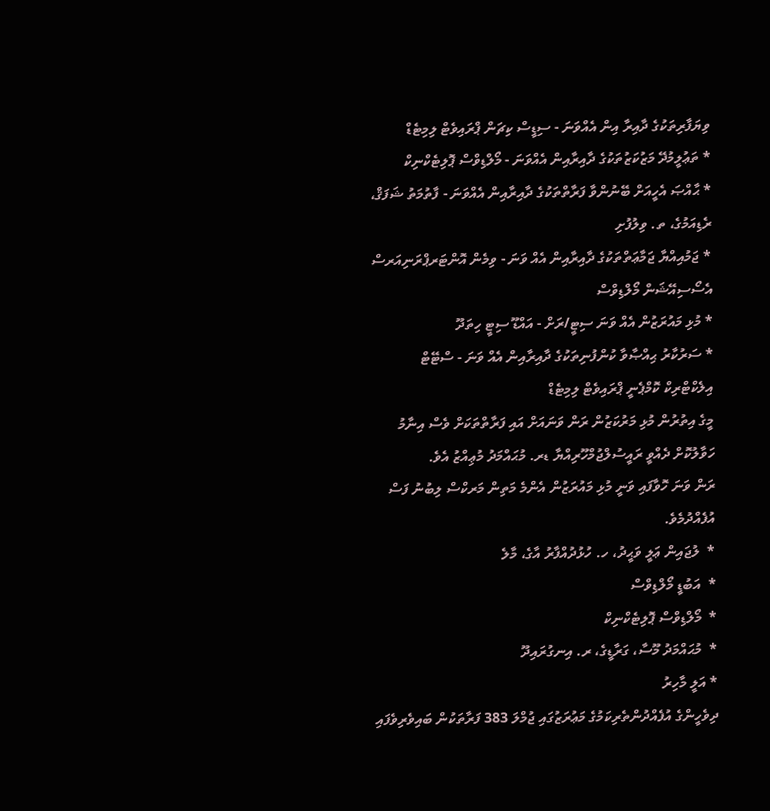ވިޔަފާރިތަކުގެ ދާއިރާ އިން އެއްވަނަ - ސިޑީސް ކިޗަން ޕްރައިވެޓް ލިމިޓެޑް
* ތަޢުލީމުދޭ މަޒުކަޒުތަކުގެ ދާއިރާއިން އެއްވަނަ - މޯލްޑިވްސް ޕޮލިޓެކްނިކް
* ޙާއްޞަ އެހީއަށް ބޭނުންވާ ފަރާތްތަކުގެ ދާއިރާއިން އެއްވަނަ - ފާތުމަތު ޝަފަޤް، ރެޑިއަމުގެ، ތ. ވިލުފުށި
* ޖަމުއިއްޔާ ޖަމާޢަތްތަކުގެ ދާއިރާއިން އެއް ވަނަ - ވިމެން އޮންޓަރޕްރަނިއަރސް އެސޯސިއޭޝަން މޯލްޑިވްސް
* މުޅި މައުރަޒުން އެއް ވަނަ ސިޓީ/ރަށް - އައްޑޫ ސިޓީ ހިތަދޫ
* ސަރުކާރު ޙިއްޞާވާ ކުންފުނިތަކުގެ ދާއިރާއިން އެއް ވަނަ - ސްޓޭޓް އިލެކްޓްރިކް ކޮމްޕެނީ ޕްރައިވެޓް ލިމިޓެޑް
މީގެ އިތުރުން މުޅި މަރުކަޒުން ރަން ވަނައަށް އައި ފަރާތްތަކަށް ވެސް އިނާމު ހަވާލުކޮށް ދެއްވީ ރައީސުލްޖުމްހޫރިއްޔާ ޑރ. މުޙައްމަދު މުޢިއްޒު އެވެ.
ރަން ވަނަ ހޮވާފައި ވަނީ މުޅި މައުރަޒުން އެންމެ މަތިން މަރކްސް ލިބުނު ފަސް އުފެއްދުމެވެ.
*  ލުޖައިން ޢަލީ ވަޙީދު، ހ. ހުޅުދުއްފާރު އާގެ، މާލެ
*  އަބުޑީ މޯލްޑިވްސް
*  މޯލްޑިވްސް ޕޮލިޓެކްނިކް
*  މުޙައްމަދު މޫސާ، ގަރާޑީގެ، ރ. އިނގުރައިދޫ
* އަލީ މާހިރު
ދިވެހީންގެ އުފެއްދުންތެރިކަމުގެ މަޢުރަޒުގައި ޖުމްލަ 383 ފަރާތަކުން ބައިވެރިވެފައި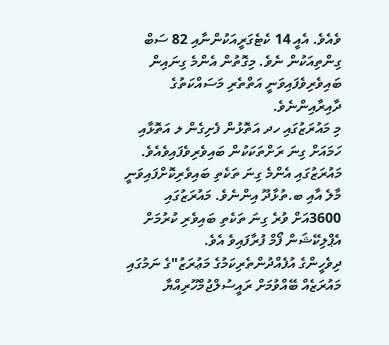ވެއެވެ. އެއީ 14 ކެޓެގަރީއަކުންނާއި 82 ސަބް ގިންތިއަކުން ނެވެ. މިގޮތުން އެންމެ ގިނައިން ބައިވެރިވެފައިވަނީ އަތްތެރި މަސައްކަތުގެ ދާއިރާއިންނެވެ.
މި މައުރަޒުގައި ހދ އަތޮޅުން ފެށިގެން ލ އަތޮޅާއި ހަމައަށް ގިނަ ރަށްތަކަކުން ބައިވެރިވެފައިވެއެވެ. މައުރަޒުގައި އެންމެ ގިނަ ތަކެތި ބައިވެރިކޮށްފައިވަނީ މާލެ އާއި ބ.ތުޅާދޫ އިންނެވެ. މައުރަޒުގައި 3600އަށް ވުރެ ގިނަ ތަކެތި ބައިވެރި ކުރުމަށް އެޕްލިކޭޝަން ފޯމް ފުރާފައިވެ އެވެ.
ދިވެހީންގެ އުފެއްދުންތެރިކަމުގެ މަޢުރަޒު"ގެ ނަމުގައި މައުރަޒެއް ބޭއްވުމަށް ރައީސުލްޖުމްހޫރިއްޔާ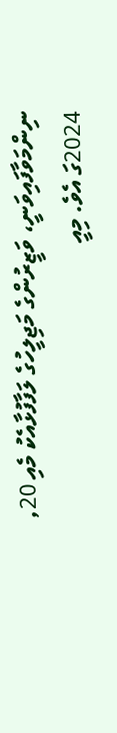ނިންމަވާފައިވަނީ، ވަޒީރުންގެ މަޖިލީހުގެ ލަފާފުޅާއެކު މެއި 20, 2024ގަ އެވެ. މިއީ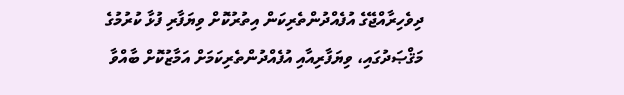ދިވެހިރާއްޖޭގެ އުފެއްދުންތެރިކަން އިތުރުކޮށް ވިޔަފާރި ފުޅާ ކުރުމުގެ މަޤްޞަދުގައި، ވިޔަފާރިއާއި އުފެއްދުންތެރިކަމަށް އަމާޒުކޮށް ބާއްވާ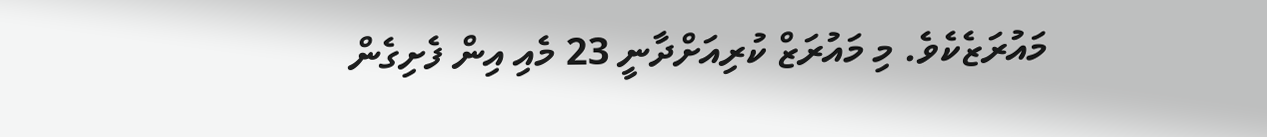މައުރަޒެކެވެ. މި މައުރަޒް ކުރިއަށްދާނީ 23 މެއި އިން ފެށިގެން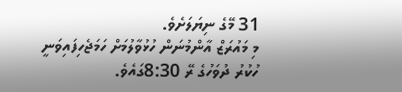31 މޭގެ ނިޔަލަށެވެ.
މި މައުރަޒް އާންމުނަން ހުޅުވާލުމަށް ހަމަޖެހިފައިވަނީ ހުކުރު ދުވަހުގެ ރޭ 8:30ގައެވެ.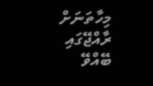މިހާތަނަށް ރާއްޖޭގައި ބޭއްވޭ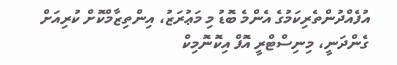އުފެއްދުންތެރިކަމުގެ އެންމެ ބޮޑު މި މަޢުރަޒު، އިންތިޒާމްކޮށް ކުރިއަށް ގެންދަނީ، މިނިސްޓްރީ އޮފް އިކޮނޮމިކް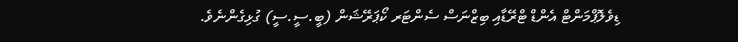ޑިވެލޮޕްމަންޓް އެންޑް ޓްރޭޑާއި ބިޒްނަސް ސެންޓަރ ކޯޕަރޭޝަން (ބީ.ސީ.ސީ) ގުޅިގެންނެވެ.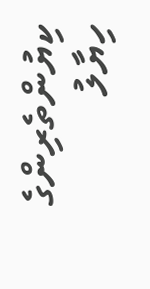ކިޔުންތެރިންގެ ހިޔާލު